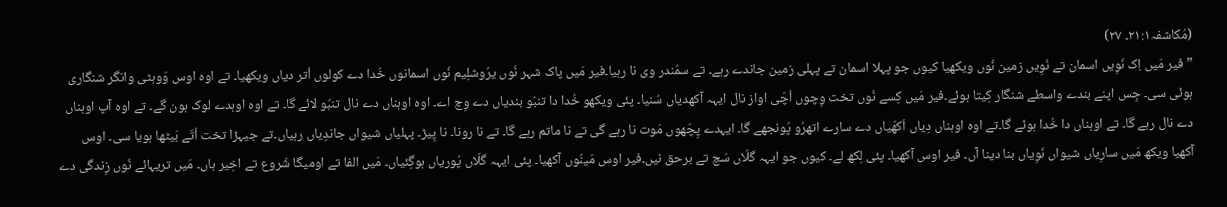(مُکاشفہ۲۱:۱۔ ۲۷)
” فیر مَیں اِک نَوِیں اسمان تے نَوِیں زمین نُوں ویکھیا کیوں جو پہلا اسمان تے پہلی زمین جاندے رہے۔ تے سمُندر وی نا رہیا۔فیر مَیں پاک شہر نُوں یرُوشلِیم نُوں اسمانوں خُدا دے کولوں اُتر دیاں ویکھیا۔ تے اوہ اوس وَوہٹی وانگر شنگاری ہوئی سی۔ جِس اپنے بندے واسطے شنگار کِیتا ہوئے۔فیر مَیں کِسے نُوں تخت وِچوں اُچّی اواز نال ایہہ آکھدیاں سُنیا۔ پئی ویکھو خُدا دا تنبُو بندیاں دے وِچ اے۔ اوہ اوہناں دے نال تنبُو لائے گا۔ تے اوہ اوہدے لوک ہون گے۔ تے اوہ آپ اوہناں دے نال رہے گا۔ تے اوہناں دا خُدا ہوئے گا۔تے اوہ اوہناں دِیاں اَکھّیاں دے سارے اتھرُو پُونجھے گا۔ ایہدے پِچّھوں مَوت نا رہے گی تے نا ماتم رہے گا۔ تے نا رونا۔ نا پِیڑ۔ پہلیاں شیواں جاندِیاں رہیاں۔تے جیہڑا تخت اُتّے بَیٹھا ہویا سی۔ اوس آکھیا ویکھ مَیں سارِیاں شیواں نَوِیاں بنا دینا آں۔ فیر اوس آکھیا۔ پئی لِکھ لے۔ کیوں جو ایہہ گلّاں سَچ تے برحق نیں۔فیر اوس مَینُوں آکھیا۔ پئی ایہہ گلّاں پُوریاں ہوگِئیاں۔ مَیں الفا تے اومیگا شُروع تے اخِیر ہاں۔ مَیں تریہائے نُوں زِندگی دے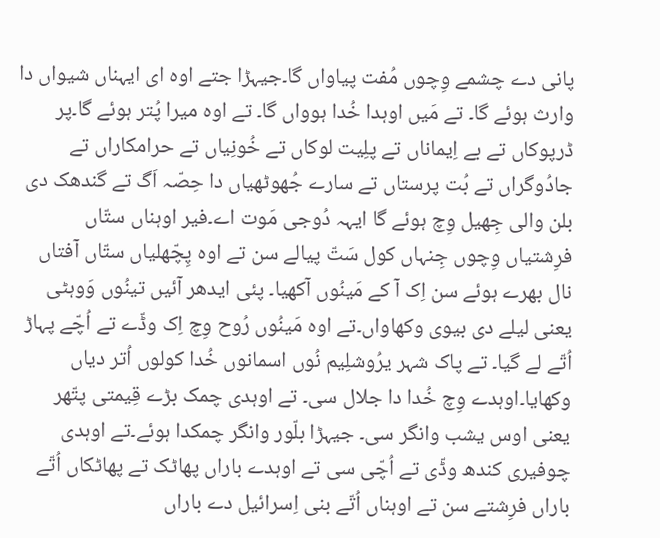پانی دے چشمے وِچوں مُفت پیاواں گا۔جیہڑا جتے اوہ ای ایہناں شیواں دا وارث ہوئے گا۔ تے مَیں اوہدا خُدا ہوواں گا۔ تے اوہ میرا پُتر ہوئے گا۔پر ڈرپوکاں تے بے اِیماناں تے پلِیت لوکاں تے خُونِیاں تے حرامکاراں تے جادُوگراں تے بُت پرستاں تے سارے جُھوٹھیاں دا حِصّہ اَگ تے گندھک دی بلن والی جِھیل وِچ ہوئے گا ایہہ دُوجی مَوت اے۔فیر اوہناں ستّاں فرِشتیاں وِچوں جِنہاں کول سَتّ پیالے سن تے اوہ پِچّھلیاں ستّاں آفتاں نال بھرے ہوئے سن اِک آ کے مَینُوں آکھیا۔ پئی ایدھر آئیں تینُوں وَوہٹی یعنی لیلے دی بیوی وکھاواں۔تے اوہ مَینُوں رُوح وِچ اِک وڈّے تے اُچّے پہاڑ اُتّے لے گیا۔ تے پاک شہر یرُوشلِیم نُوں اسمانوں خُدا کولوں اُتر دیاں وکھایا۔اوہدے وِچ خُدا دا جلال سی۔ تے اوہدی چمک بڑے قِیمتی پتّھر یعنی اوس یشب وانگر سی۔ جیہڑا بلّور وانگر چمکدا ہوئے۔تے اوہدی چوفیری کندھ وڈّی تے اُچّی سی تے اوہدے باراں پھاٹک تے پھاٹکاں اُتّے باراں فرِشتے سن تے اوہناں اُتّے بنی اِسرائیل دے باراں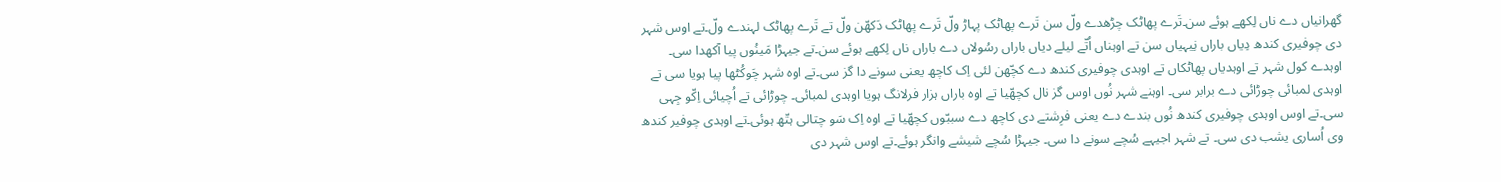گھرانیاں دے ناں لِکھے ہوئے سن۔تَرے پھاٹک چڑھدے ولّ سن تَرے پھاٹک پہاڑ ولّ تَرے پھاٹک دَکھّن ولّ تے تَرے پھاٹک لہندے ولّ۔تے اوس شہر دی چوفیری کندھ دِیاں باراں نِیہیاں سن تے اوہناں اُتّے لیلے دیاں باراں رسُولاں دے باراں ناں لِکھے ہوئے سن۔تے جیہڑا مَینُوں پیا آکھدا سی۔ اوہدے کول شہر تے اوہدیاں پھاٹکاں تے اوہدی چوفیری کندھ دے کچّھن لئی اِک کاچھ یعنی سونے دا گز سی۔تے اوہ شہر چَوکُٹھا پیا ہویا سی تے اوہدی لمبائی چوڑائی دے برابر سی۔ اوہنے شہر نُوں اوس گز نال کچھّیا تے اوہ باراں ہزار فرلانگ ہویا اوہدی لمبائی۔ چوڑائی تے اُچیائی اِکّو جِہی سی۔تے اوس اوہدی چوفیری کندھ نُوں بندے دے یعنی فرِشتے دی کاچھ دے سببّوں کچھّیا تے اوہ اِک سَو چتالی ہتّھ ہوئی۔تے اوہدی چوفیر کندھ وی اُساری یشب دی سی۔ تے شہر اجیہے سُچے سونے دا سی۔ جیہڑا سُچے شیشے وانگر ہوئے۔تے اوس شہر دی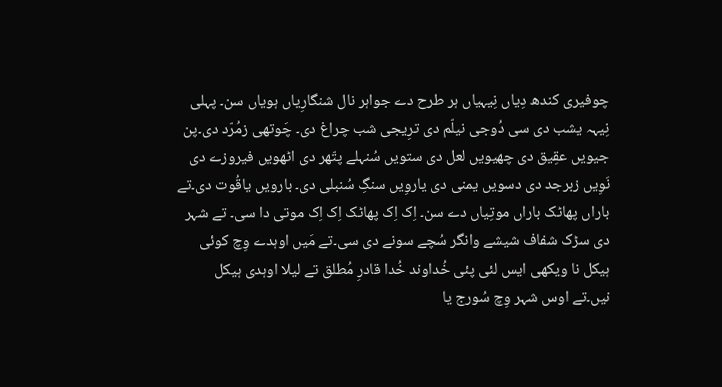چوفیری کندھ دِیاں نِیہیاں ہر طرح دے جواہر نال شنگارِیاں ہویاں سن۔ پہلی نِیہہ یشب دی سی دُوجی نیلّم دی ترِیجی شب چراغ دی۔ چَوتھی زمُرّد دی۔پن جیویں عقِیق دی چھیویں لعل دی ستویں سُنہلے پتّھر دی اٹھویں فیروزے دی نَوِیں زبرجد دی دسویں یمنی دی یاروِیں سنگِ سُنبلی دی۔ بارویں یاقُوت دی۔تے باراں پھاٹک باراں موتِیاں دے سن۔ اِک اِک پھاٹک اِک اِک موتی دا سی۔ تے شہر دی سڑک شفاف شیشے وانگر سُچے سونے دی سی۔تے مَیں اوہدے وِچ کوئی ہیکل نا ویکھی ایس لئی پئی خُداوند خُدا قادرِ مُطلق تے لیلا اوہدی ہیکل نیں۔تے اوس شہر وِچ سُورج یا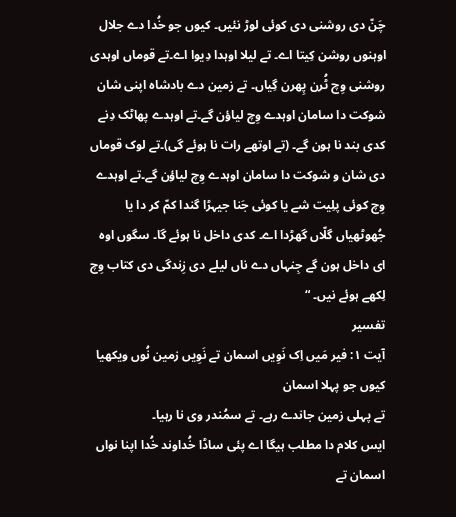چَنّ دی روشنی دی کوئی لوڑ نئیں۔ کیوں جو خُدا دے جلال اوہنوں روشن کِیتا اے۔ تے لیلا اوہدا دِیوا اے۔تے قوماں اوہدی روشنی وِچ ٹُرن پِھرن گِیاں۔ تے زمین دے بادشاہ اپنی شان شوکت دا سامان اوہدے وِچ لیاؤن گے۔تے اوہدے پھاٹک دِنے کدی بند نا ہون گے۔ (تے اوتھے رات نا ہوئے گی)۔تے لوک قوماں دی شان و شوکت دا سامان اوہدے وِچ لیاؤن گے۔تے اوہدے وِچ کوئی پلِیت شے یا کوئی جَنا جیہڑا گندا کمّ کر دا یا جُھوٹھیاں گلّاں گھڑدا اے۔ کدی داخل نا ہوئے گا۔ سگوں اوہ ای داخل ہون گے جِنہاں دے ناں لیلے دی زِندگی دی کتاب وِچ لِکھے ہوئے نیں۔ “
تفسیر
آیت ۱: فیر مَیں اِک نَوِیں اسمان تے نَوِیں زمین نُوں ویکھیا کیوں جو پہلا اسمان
تے پہلی زمین جاندے رہے۔ تے سمُندر وی نا رہیا۔
ایس کلام دا مطلب ہیگا اے پئی ساڈا خُداوند خُدا اپنا نواں اسمان تے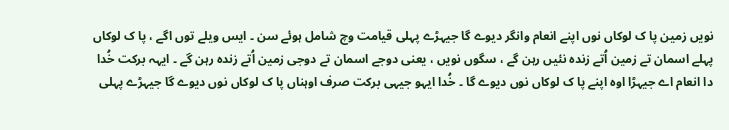نویں زمین پا ک لوکاں نوں اپنے انعام وانگر دیوے گا جیہڑے پہلی قیامت وچ شامل ہوئے سن ۔ ایس ویلے توں اگے ، پا ک لوکاں پہلے اسمان تے زمین اُتے زندہ نئیں رہن گے ، سگوں نویں ، یعنی دوجے اسمان تے دوجی زمین اُتے زندہ رہن گے ۔ ایہہ برکت خُدا دا انعام اے جیہڑا اوہ اپنے پا ک لوکاں نوں دیوے گا ۔ خُدا ایہو جیہی برکت صرف اوہناں پا ک لوکاں نوں دیوے گا جیہڑے پہلی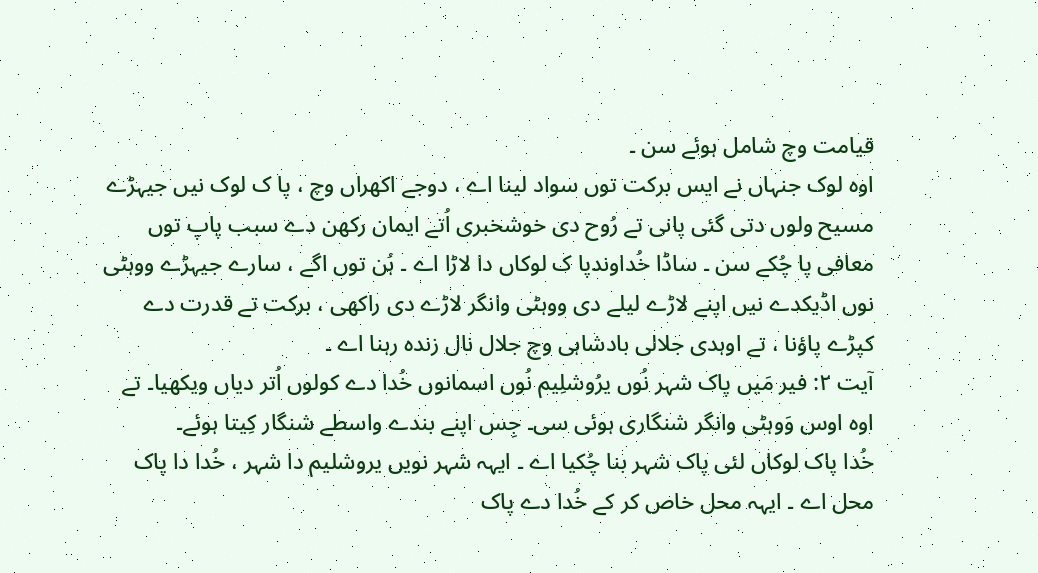قیامت وچ شامل ہوئے سن ۔
اوہ لوک جنہاں نے ایس برکت توں سواد لینا اے ، دوجے اکھراں وچ ، پا ک لوک نیں جیہڑے مسیح ولوں دتی گئی پانی تے رُوح دی خوشخبری اُتے ایمان رکھن دے سبب پاپ توں معافی پا چُکے سن ۔ ساڈا خُداوندپا ک لوکاں دا لاڑا اے ۔ ہُن توں اگے ، سارے جیہڑے ووہٹی نوں اڈیکدے نیں اپنے لاڑے لیلے دی ووہٹی وانگر لاڑے دی راکھی ، برکت تے قدرت دے کپڑے پاؤنا ، تے اوہدی جلالی بادشاہی وچ جلال نال زندہ رہنا اے ۔
آیت ۲: فیر مَیں پاک شہر نُوں یرُوشلِیم نُوں اسمانوں خُدا دے کولوں اُتر دیاں ویکھیا۔ تے اوہ اوس وَوہٹی وانگر شنگاری ہوئی سی۔ جِس اپنے بندے واسطے شنگار کِیتا ہوئے۔
خُدا پاک لوکاں لئی پاک شہر بنا چُکیا اے ۔ ایہہ شہر نویں یروشلیم دا شہر ، خُدا دا پاک محل اے ۔ ایہہ محل خاص کر کے خُدا دے پاک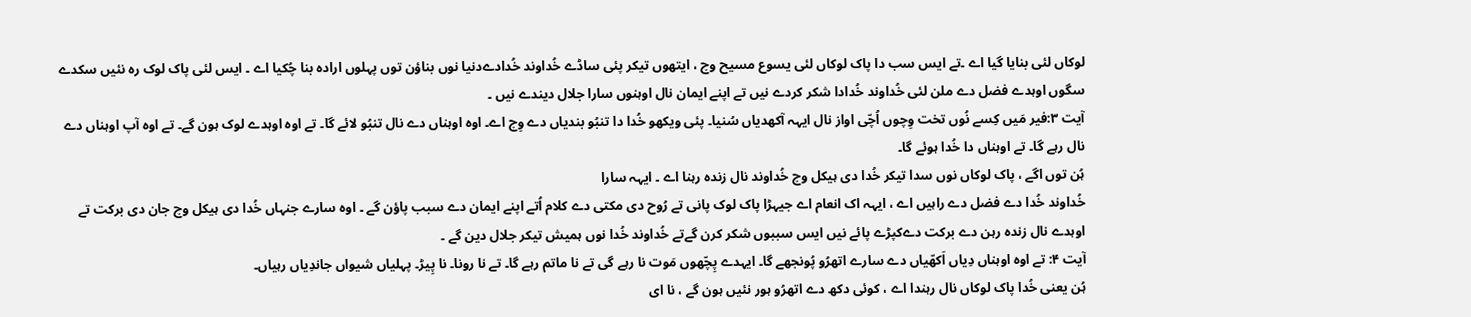لوکاں لئی بنایا گیا اے ۔تے ایس سب دا پاک لوکاں لئی یسوع مسیح وچ ، ایتھوں تیکر پئی ساڈے خُداوند خُدادےدنیا نوں بناؤن توں پہلوں ارادہ بنا چُکیا اے ۔ ایس لئی پاک لوک رہ نئیں سکدے سگوں اوہدے فضل دے ملن لئی خُداوند خُدادا شکر کردے نیں تے اپنے ایمان نال اوہنوں سارا جلال دیندے نیں ۔
آیت ۳:فیر مَیں کِسے نُوں تخت وِچوں اُچّی اواز نال ایہہ آکھدیاں سُنیا۔ پئی ویکھو خُدا دا تنبُو بندیاں دے وِچ اے۔ اوہ اوہناں دے نال تنبُو لائے گا۔ تے اوہ اوہدے لوک ہون گے۔ تے اوہ آپ اوہناں دے نال رہے گا۔ تے اوہناں دا خُدا ہوئے گا۔
ہُن توں اگے ، پاک لوکاں نوں سدا تیکر خُدا دی ہیکل وچ خُداوند نال زندہ رہنا اے ۔ ایہہ سارا
خُداوند خُدا دے فضل دے راہیں اے ، ایہہ اک انعام اے جیہڑا پاک لوک پانی تے رُوح دی مکتی دے کلام اُتے اپنے ایمان دے سبب پاؤن گے ۔ اوہ سارے جنہاں خُدا دی ہیکل وچ جان دی برکت تے اوہدے نال زندہ رہن دے برکت دےکپڑے پائے نیں ایس سببوں شکر کرن گےتے خُداوند خُدا نوں ہمیش تیکر جلال دین گے ۔
آیت ۴: تے اوہ اوہناں دِیاں اَکھّیاں دے سارے اتھرُو پُونجھے گا۔ ایہدے پِچّھوں مَوت نا رہے گی تے نا ماتم رہے گا۔ تے نا رونا۔ نا پِیڑ۔ پہلیاں شیواں جاندِیاں رہیاں۔
ہُن یعنی خُدا پاک لوکاں نال رہندا اے ، کوئی دکھ دے اتھرُو ہور نئیں ہون گے ، نا ای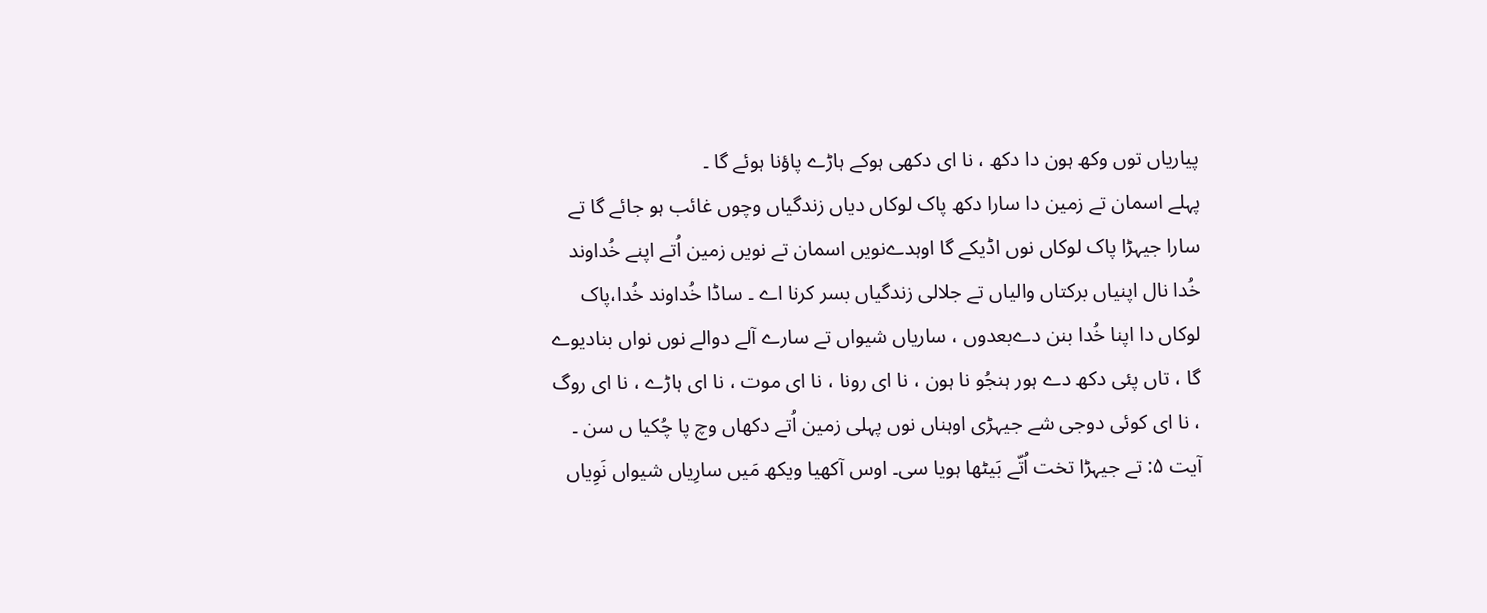پیاریاں توں وکھ ہون دا دکھ ، نا ای دکھی ہوکے ہاڑے پاؤنا ہوئے گا ۔
پہلے اسمان تے زمین دا سارا دکھ پاک لوکاں دیاں زندگیاں وچوں غائب ہو جائے گا تے سارا جیہڑا پاک لوکاں نوں اڈیکے گا اوہدےنویں اسمان تے نویں زمین اُتے اپنے خُداوند خُدا نال اپنیاں برکتاں والیاں تے جلالی زندگیاں بسر کرنا اے ۔ ساڈا خُداوند خُدا،پاک لوکاں دا اپنا خُدا بنن دےبعدوں ، ساریاں شیواں تے سارے آلے دوالے نوں نواں بنادیوے گا ، تاں پئی دکھ دے ہور ہنجُو نا ہون ، نا ای رونا ، نا ای موت ، نا ای ہاڑے ، نا ای روگ ، نا ای کوئی دوجی شے جیہڑی اوہناں نوں پہلی زمین اُتے دکھاں وچ پا چُکیا ں سن ۔
آیت ۵: تے جیہڑا تخت اُتّے بَیٹھا ہویا سی۔ اوس آکھیا ویکھ مَیں سارِیاں شیواں نَوِیاں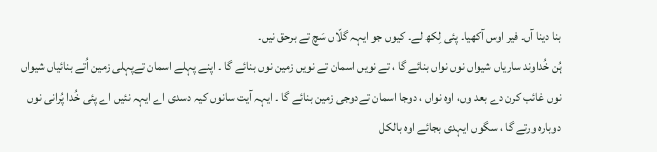بنا دینا آں۔ فیر اوس آکھیا۔ پئی لِکھ لے۔ کیوں جو ایہہ گلّاں سَچ تے برحق نیں۔
ہُن خُداوند ساریاں شیواں نوں نواں بنائے گا ، تے نویں اسمان تے نویں زمین نوں بنائے گا ۔ اپنے پہلے اسمان تےپہلی زمین اُتے بنائیاں شیواں نوں غائب کرن دے بعد وں، اوہ نواں ، دوجا اسمان تےدوجی زمین بنائے گا ۔ ایہہ آیت سانوں کیہ دسدی اے ایہہ نئیں اے پئی خُدا پُرانی نوں دوبارہ ورتے گا ، سگوں ایہدی بجائے اوہ بالکل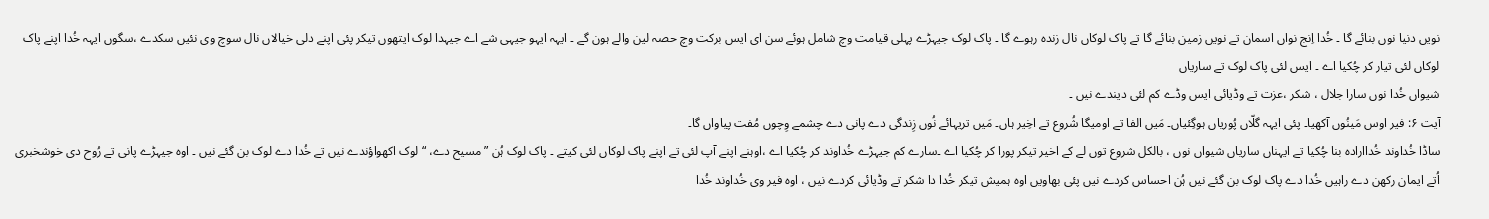نویں دنیا نوں بنائے گا ۔ خُدا اِنج نواں اسمان تے نویں زمین بنائے گا تے پاک لوکاں نال زندہ رہوے گا ۔ پاک لوک جیہڑے پہلی قیامت وچ شامل ہوئے سن ای ایس برکت وچ حصہ لین والے ہون گے ۔ ایہہ ایہو جیہی شے اے جیہدا لوک ایتھوں تیکر پئی اپنے دلی خیالاں نال سوچ وی نئیں سکدے ،سگوں ایہہ خُدا اپنے پاک لوکاں لئی تیار کر چُکیا اے ۔ ایس لئی پاک لوک تے ساریاں
شیواں خُدا نوں سارا جلال ، شکر ،عزت تے وڈیائی ایس وڈے کم لئی دیندے نیں ۔
آیت ۶: فیر اوس مَینُوں آکھیا۔ پئی ایہہ گلّاں پُوریاں ہوگِئیاں۔ مَیں الفا تے اومیگا شُروع تے اخِیر ہاں۔ مَیں تریہائے نُوں زِندگی دے پانی دے چشمے وِچوں مُفت پیاواں گا۔
ساڈا خُداوند خُداارادہ بنا چُکیا تے ایہناں ساریاں شیواں نوں ، بالکل شروع توں لے کے اخیر تیکر پورا کر چُکیا اے ۔سارے کم جیہڑے خُداوند کر چُکیا اے ،اوہنے اپنے آپ لئی تے اپنے پاک لوکاں لئی کیتے ۔ پاک لوک ہُن ”مسیح دے، “ لوک اکھواؤندے نیں تے خُدا دے لوک بن گئے نیں ۔ اوہ جیہڑے پانی تے رُوح دی خوشخبری اُتے ایمان رکھن دے راہیں خُدا دے پاک لوک بن گئے نیں ہُن احساس کردے نیں پئی بھاویں اوہ ہمیش تیکر خُدا دا شکر تے وڈیائی کردے نیں ، اوہ فیر وی خُداوند خُدا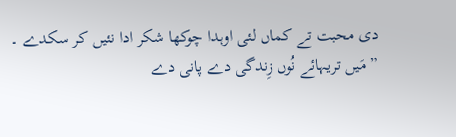دی محبت تے کماں لئی اوہدا چوکھا شکر ادا نئیں کر سکدے ۔
” مَیں تریہائے نُوں زِندگی دے پانی دے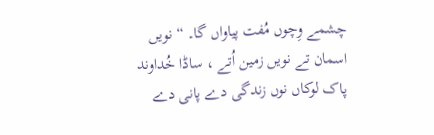چشمے وِچوں مُفت پیاواں گا۔ “ نویں اسمان تے نویں زمین اُتے ، ساڈا خُداوند پاک لوکاں نوں زندگی دے پانی دے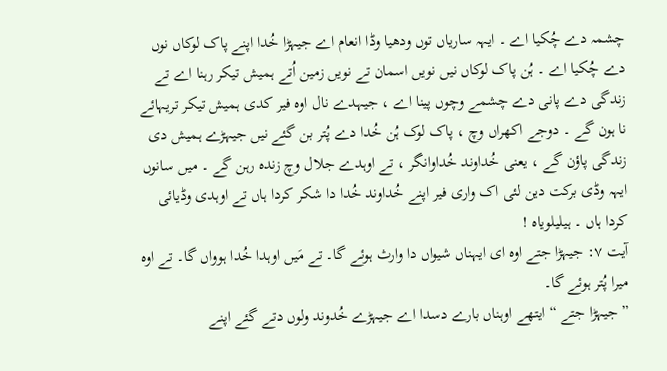چشمہ دے چُکیا اے ۔ ایہہ ساریاں توں ودھیا وڈا انعام اے جیہڑا خُدا اپنے پاک لوکاں نوں دے چُکیا اے ۔ ہُن پاک لوکاں نیں نویں اسمان تے نویں زمین اُتے ہمیش تیکر رہنا اے تے زندگی دے پانی دے چشمے وچوں پینا اے ، جیہدے نال اوہ فیر کدی ہمیش تیکر تریہائے نا ہون گے ۔ دوجے اکھراں وچ ، پاک لوک ہُن خُدا دے پُتر بن گئے نیں جیہڑے ہمیش دی زندگی پاؤن گے ، یعنی خُداوند خُداوانگر ، تے اوہدے جلال وچ زندہ رہن گے ۔ میں سانوں ایہہ وڈی برکت دین لئی اک واری فیر اپنے خُداوند خُدا دا شکر کردا ہاں تے اوہدی وڈیائی کردا ہاں ۔ ہیلیلویاہ !
آیت ۷: جیہڑا جتے اوہ ای ایہناں شیواں دا وارث ہوئے گا۔ تے مَیں اوہدا خُدا ہوواں گا۔ تے اوہ میرا پُتر ہوئے گا۔
” جیہڑا جتے “ ایتھے اوہناں بارے دسدا اے جیہڑے خُدوند ولوں دتے گئے اپنے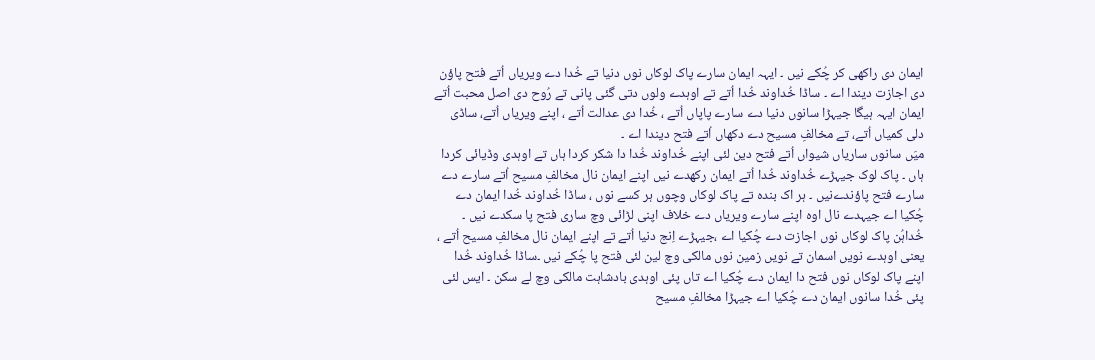ایمان دی راکھی کر چُکے نیں ۔ ایہہ ایمان سارے پاک لوکاں نوں دنیا تے خُدا دے ویریاں اُتے فتح پاؤن دی اجازت دیندا اے ۔ ساڈا خُداوند خُدا اُتے تے اوہدے ولوں دتی گئی پانی تے رُوح دی اصل محبت اُتے ایمان ایہہ ہیگا جیہڑا سانوں دنیا دے سارے پاپاں اُتے ، خُدا دی عدالت اُتے ، اپنے ویریاں اُتے، ساڈی دلی کمیاں اُتے، تے مخالفِ مسیح دے دکھاں اُتے فتح دیندا اے ۔
میَں سانوں ساریاں شیواں اُتے فتح دین لئی اپنے خُداوند خُدا دا شکر کردا ہاں تے اوہدی وڈیائی کردا ہاں ۔ پاک لوک جیہڑے خُداوند خُدا اُتے ایمان رکھدے نیں اپنے ایمان نال مخالفِ مسیح اُتے سارے دے سارے فتح پاؤندےنیں ۔ ہر اک بندہ تے پاک لوکاں وچوں ہر کسے نوں ، ساڈا خُداوند خُدا ایمان دے چُکیا اے جیہدے نال اوہ اپنے سارے ویریاں دے خلاف اپنی لڑائی وچ ساری فتح پا سکدے نیں ۔
خُداہُن پاک لوکاں نوں اجازت دے چُکیا اے ،جیہڑے اِنج دنیا اُتے تے اپنے ایمان نال مخالفِ مسیح اُتے ، یعنی اوہدے نویں اسمان تے نویں زمین نوں مالکی وچ لین لئی فتح پا چُکے نیں ۔ساڈا خُداوند خُدا اپنے پاک لوکاں نوں فتح دا ایمان دے چُکیا اے تاں پئی اوہدی بادشاہت مالکی وچ لے سکن ۔ ایس لئی پئی خُدا سانوں ایمان دے چُکیا اے جیہڑا مخالفِ مسیح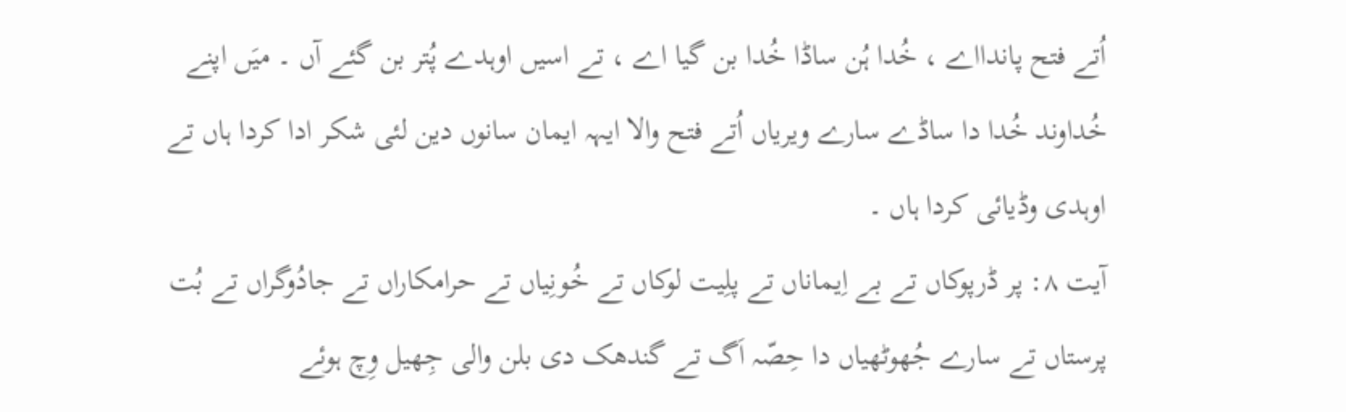اُتے فتح پاندااے ، خُدا ہُن ساڈا خُدا بن گیا اے ، تے اسیں اوہدے پُتر بن گئے آں ۔ میَں اپنے خُداوند خُدا دا ساڈے سارے ویریاں اُتے فتح والا ایہہ ایمان سانوں دین لئی شکر ادا کردا ہاں تے اوہدی وڈیائی کردا ہاں ۔
آیت ۸: پر ڈرپوکاں تے بے اِیماناں تے پلِیت لوکاں تے خُونِیاں تے حرامکاراں تے جادُوگراں تے بُت پرستاں تے سارے جُھوٹھیاں دا حِصّہ اَگ تے گندھک دی بلن والی جِھیل وِچ ہوئے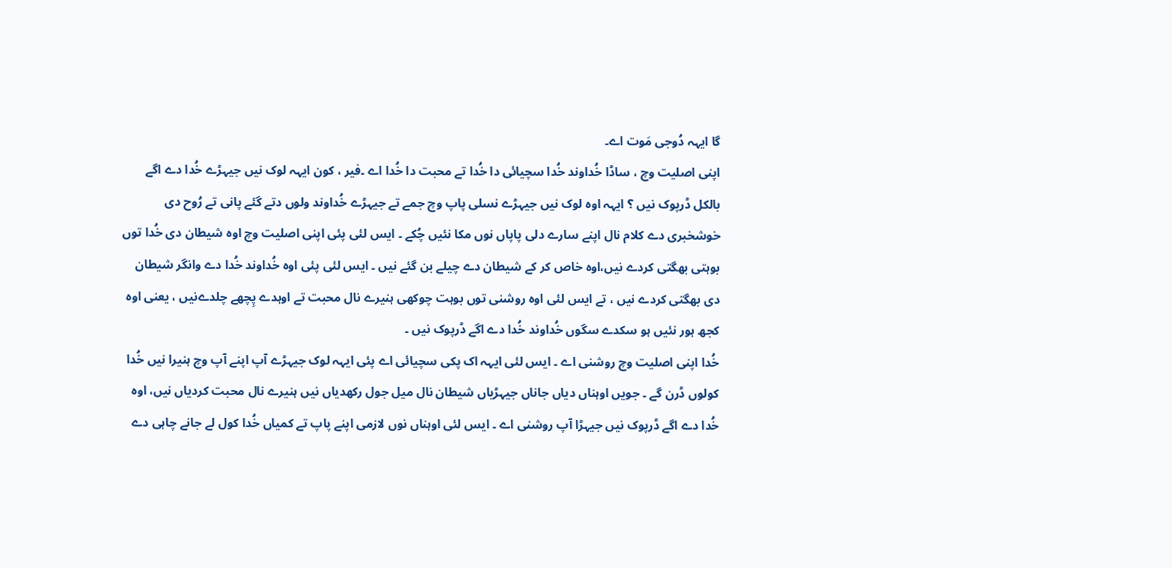گا ایہہ دُوجی مَوت اے۔
اپنی اصلیت وچ ، ساڈا خُداوند خُدا سچیائی دا خُدا تے محبت دا خُدا اے ۔فیر ، کون ایہہ لوک نیں جیہڑے خُدا دے اگے بالکل ڈرپوک نیں ؟ ایہہ اوہ لوک نیں جیہڑے نسلی پاپ وچ جمے تے جیہڑے خُداوند ولوں دتے گئے پانی تے رُوح دی خوشخبری دے کلام نال اپنے سارے دلی پاپاں نوں مکا نئیں چُکے ۔ ایس لئی پئی اپنی اصلیت وچ اوہ شیطان دی خُدا توں بوہتی بھگتی کردے نیں،اوہ خاص کر کے شیطان دے چیلے بن گئے نیں ۔ ایس لئی پئی اوہ خُداوند خُدا دے وانگر شیطان دی بھگتی کردے نیں ، تے ایس لئی اوہ روشنی توں بوہت چوکھی ہنیرے نال محبت تے اوہدے پِچھے چلدےنیں ، یعنی اوہ کجھ ہور نئیں ہو سکدے سگوں خُداوند خُدا دے اگے ڈرپوک نیں ۔
خُدا اپنی اصلیت وچ روشنی اے ۔ ایس لئی ایہہ اک پکی سچیائی اے پئی ایہہ لوک جیہڑے آپ اپنے آپ وچ ہنیرا نیں خُدا کولوں ڈرن گے ۔ جویں اوہناں دیاں جاناں جیہڑیاں شیطان نال میل جول رکھدیاں نیں ہنیرے نال محبت کردیاں نیں، اوہ خُدا دے اگے ڈرپوک نیں جیہڑا آپ روشنی اے ۔ ایس لئی اوہناں نوں لازمی اپنے پاپ تے کمیاں خُدا کول لے جانے چاہی دے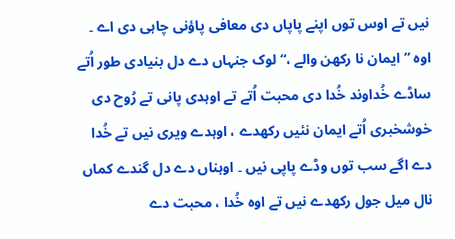نیں تے اوس توں اپنے پاپاں دی معافی پاؤنی چاہی دی اے ۔
اوہ ”ایمان نا رکھن والے ،“ لوک جنہاں دے دل بنیادی طور اُتے ساڈے خُداوند خُدا دی محبت اُتے تے اوہدی پانی تے رُوح دی خوشخبری اُتے ایمان نئیں رکھدے ، اوہدے ویری نیں تے خُدا دے اگے سب توں وڈے پاپی نیں ۔ اوہناں دے دل گندے کماں نال میل جول رکھدے نیں تے اوہ خُدا ، محبت دے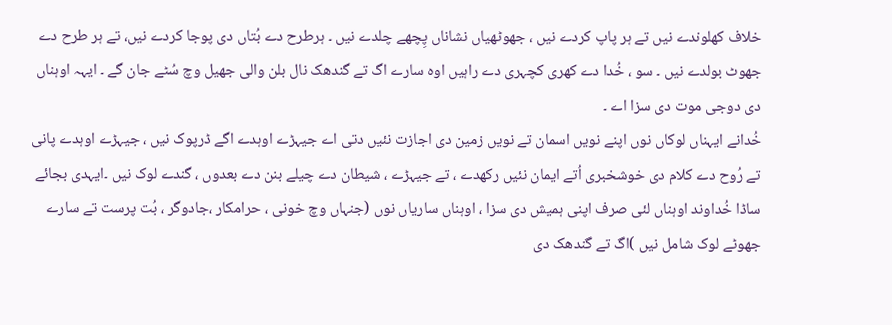خلاف کھلوندے نیں تے ہر پاپ کردے نیں ، جھوٹھیاں نشاناں پِچھے چلدے نیں ۔ ہرطرح دے بُتاں دی پوجا کردے نیں، تے ہر طرح دے جھوٹ بولدے نیں ۔ سو ، خُدا دے کھری کچہری دے راہیں اوہ سارے اگ تے گندھک نال بلن والی جھیل وچ سُٹے جان گے ۔ ایہہ اوہناں دی دوجی موت دی سزا اے ۔
خُدانے ایہناں لوکاں نوں اپنے نویں اسمان تے نویں زمین دی اجازت نئیں دتی اے جیہڑے اوہدے اگے ڈرپوک نیں ، جیہڑے اوہدے پانی تے رُوح دے کلام دی خوشخبری اُتے ایمان نئیں رکھدے ، تے جیہڑے ، شیطان دے چیلے بنن دے بعدوں ، گندے لوک نیں ۔ایہدی بجائے ساڈا خُداوند اوہناں لئی صرف اپنی ہمیش دی سزا ، اوہناں ساریاں نوں (جنہاں وچ خونی ، حرامکار ،جادوگر ، بُت پرست تے سارے جھوٹے لوک شامل نیں )اگ تے گندھک دی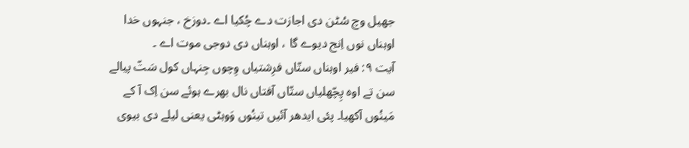جھیل وچ سُٹن دی اجازت دے چُکیا اے ۔دوزخ ، جنہوں خدا اوہناں نوں اِنج دیوے گا ، اوہناں دی دوجی موت اے ۔
آیت ۹: فیر اوہناں ستّاں فرِشتیاں وِچوں جِنہاں کول سَتّ پیالے سن تے اوہ پِچّھلیاں ستّاں آفتاں نال بھرے ہوئے سن اِک آ کے مَینُوں آکھیا۔ پئی ایدھر آئیں تینُوں وَوہٹی یعنی لیلے دی بیوی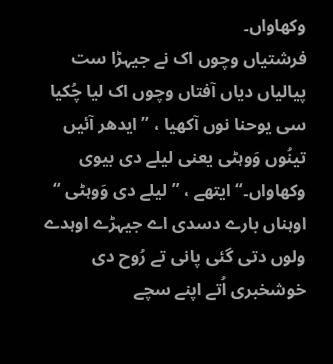وکھاواں۔
فرشتیاں وچوں اک نے جیہڑا ست پیالیاں دیاں آفتاں وچوں اک لیا چُکیا سی یوحنا نوں آکھیا ، ” ایدھر آئیں تینُوں وَوہٹی یعنی لیلے دی بیوی وکھاواں۔“ ایتھے ، ” لیلے دی وَوہٹی “ اوہناں بارے دسدی اے جیہڑے اوہدے ولوں دتی گئی پانی تے رُوح دی خوشخبری اُتے اپنے سچے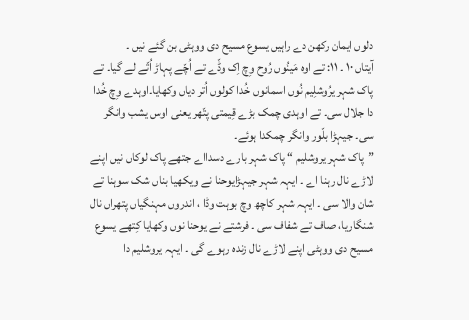دلوں ایمان رکھن دے راہیں یسوع مسیح دی ووہٹی بن گئے نیں ۔
آیتاں ۱۰ ۔ ۱۱: تے اوہ مَینُوں رُوح وِچ اِک وڈّے تے اُچّے پہاڑ اُتّے لے گیا۔ تے پاک شہر یرُوشلِیم نُوں اسمانوں خُدا کولوں اُتر دیاں وکھایا۔اوہدے وِچ خُدا دا جلال سی۔ تے اوہدی چمک بڑے قِیمتی پتّھر یعنی اوس یشب وانگر سی۔ جیہڑا بلّور وانگر چمکدا ہوئے۔
”پاک شہر یروشلیم “ پاک شہر بارے دسدااے جتھے پاک لوکاں نیں اپنے لاڑے نال رہنا اے ۔ ایہہ شہر جیہڑایوحنا نے ویکھیا بناں شک سوہنا تے شان والا سی ۔ ایہہ شہر کاچھ وچ بوہت وڈا ، اندروں مہنگیاں پتھراں نال شنگاریا، صاف تے شفاف سی ۔ فرشتے نے یوحنا نوں وکھایا کِتھے یسوع مسیح دی ووہٹی اپنے لاڑے نال زندہ رہوے گی ۔ ایہہ یروشلیم دا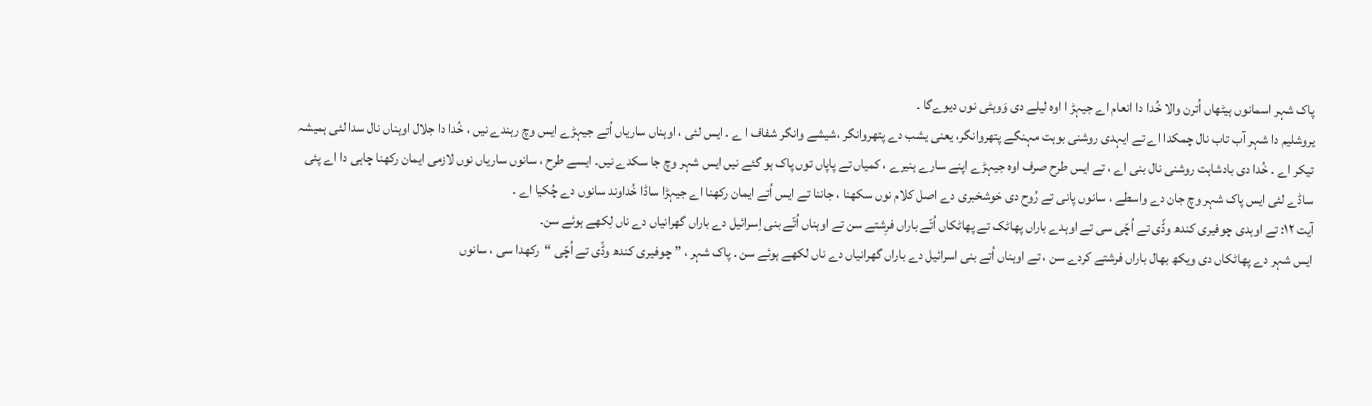پاک شہر اسمانوں ہیٹھاں اُترن والا خُدا دا انعام اے جیہڑ ا اوہ لیلے دی وَوہٹی نوں دیوےگا ۔
یروشلیم دا شہر آب تاب نال چمکدا اے تے ایہدی روشنی بوہت مہنگے پتھروانگر، یعنی یشب دے پتھروانگر ،شیشے وانگر شفاف ا ے ۔ ایس لئی ، اوہناں ساریاں اُتے جیہڑے ایس وچ رہندے نیں ، خُدا دا جلال اوہناں نال سدا لئی ہمیشہ تیکر اے ۔ خُدا دی بادشاہت روشنی نال بنی اے ، تے ایس طرح صرف اوہ جیہڑے اپنے سارے ہنیرے ، کمیاں تے پاپاں توں پاک ہو گئے نیں ایس شہر وچ جا سکدے نیں۔ ایسے طرح ، سانوں ساریاں نوں لازمی ایمان رکھنا چاہی دا اے پئی ساڈے لئی ایس پاک شہر وچ جان دے واسطے ، سانوں پانی تے رُوح دی خوشخبری دے اصل کلام نوں سکھنا ، جاننا تے ایس اُتے ایمان رکھنا اے جیہڑا ساڈا خُداوند سانوں دے چُکیا اے ۔
آیت ۱۲: تے اوہدی چوفیری کندھ وڈّی تے اُچّی سی تے اوہدے باراں پھاٹک تے پھاٹکاں اُتّے باراں فرِشتے سن تے اوہناں اُتّے بنی اِسرائیل دے باراں گھرانیاں دے ناں لِکھے ہوئے سن۔
ایس شہر دے پھاٹکاں دی ویکھ بھال باراں فرشتے کردے سن ، تے اوہناں اُتے بنی اسرائیل دے باراں گھرانیاں دے ناں لکھے ہوئے سن ۔ پاک شہر ، ” چوفیری کندھ وڈّی تے اُچّی “رکھدا سی ، سانوں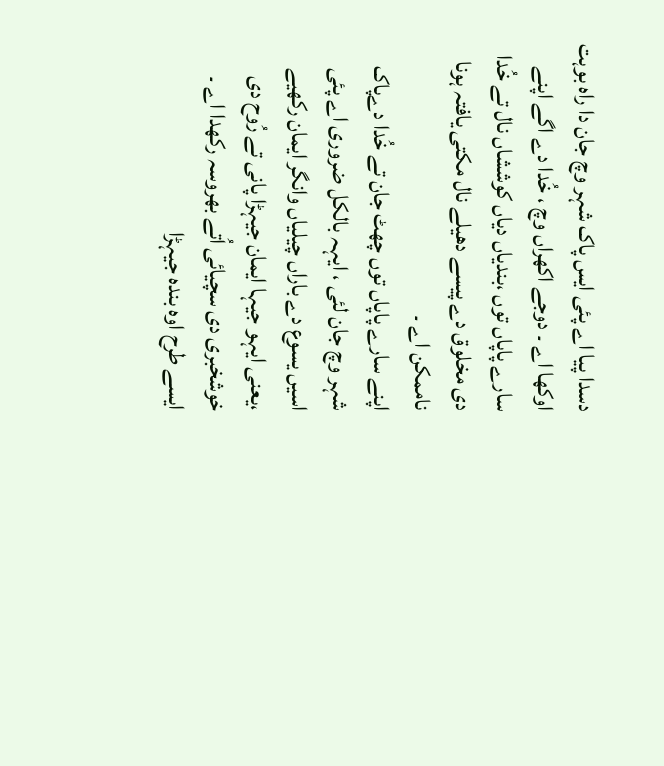دسدا پیا اے پئی ایس پاک شہر وچ جان دا راہ بوہت اوکھا اے ۔ دوجے اکھراں وچ ، خُدا دے اگے اپنے سارے پاپاں توں ،بندیاں دیاں کوششاں نال تے خُدا دی مخلوق دے پیسے دھیلے نال مکتی یافتہ ہونا ناممکن اے ۔
اپنے سارے پاپاں توں چھٹ جان تے خُدا دےپاک شہر وچ جان لئی ، ایہہ بالکل ضروری اے پئی اسیں یسوع دے باراں چیلیاں وانگر ایمان رکھیے ،یعنی ایہو جیہا ایمان جیہڑا پانی تے رُوح دی خوشخبری دی سچیائی اُتے بھروسہ رکھدا اے ۔ ایسے طرح اوہ بندہ جیہڑا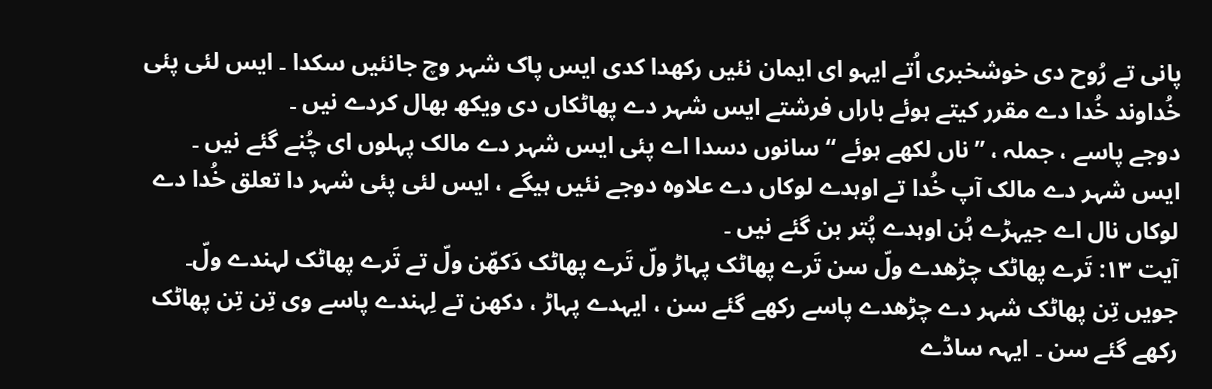پانی تے رُوح دی خوشخبری اُتے ایہو ای ایمان نئیں رکھدا کدی ایس پاک شہر وچ جانئیں سکدا ۔ ایس لئی پئی خُداوند خُدا دے مقرر کیتے ہوئے باراں فرشتے ایس شہر دے پھاٹکاں دی ویکھ بھال کردے نیں ۔
دوجے پاسے ، جملہ ، ”ناں لکھے ہوئے “ سانوں دسدا اے پئی ایس شہر دے مالک پہلوں ای چُنے گئے نیں ۔ ایس شہر دے مالک آپ خُدا تے اوہدے لوکاں دے علاوہ دوجے نئیں ہیگے ، ایس لئی پئی شہر دا تعلق خُدا دے لوکاں نال اے جیہڑے ہُن اوہدے پُتر بن گئے نیں ۔
آیت ۱۳: تَرے پھاٹک چڑھدے ولّ سن تَرے پھاٹک پہاڑ ولّ تَرے پھاٹک دَکھّن ولّ تے تَرے پھاٹک لہندے ولّ۔
جویں تِن پھاٹک شہر دے چڑھدے پاسے رکھے گئے سن ، ایہدے پہاڑ ، دکھن تے لِہندے پاسے وی تِن تِن پھاٹک رکھے گئے سن ۔ ایہہ ساڈے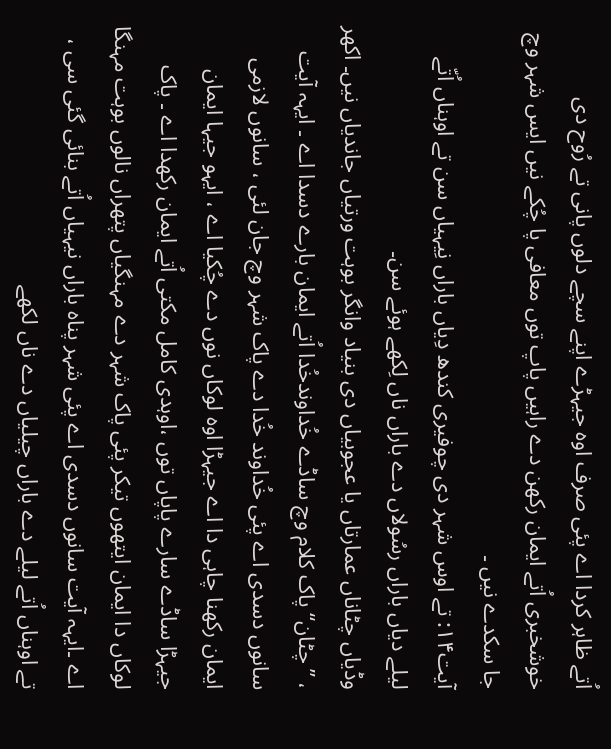اُتے ظاہر کردا اے پئی صرف اوہ جیہڑے اپنے سچے دلوں پانی تے رُوح دی خوشخبری اُتے ایمان رکھن دے راہیں پاپ توں معافی پا چُکے نیں ایس شہر وچ جا سکدے نیں ۔
آیت۱۴: تے اوس شہر دی چوفیری کندھ دِیاں باراں نِیہیاں سن تے اوہناں اُتّے لیلے دیاں باراں رسُولاں دے باراں ناں لِکھے ہوئے سن۔
وڈیاں چٹاناں عمارتاں یا عجوبیاں دی بنیاد وانگر بوہت ورتیاں جاندیاں نیں۔ اکھر ، ”چٹان“ پاک کلام وچ ساڈے خُداوندخُدا اُتے ایمان بارے دسدا اے ۔ ایہہ آیت سانوں دسدی اے پئی خُداوند خُدا دے پاک شہر وچ جان لئی ، سانوں لازمی ایمان رکھنا چاہی دا اے جیہڑا اوہ لوکاں نوں دے چُکیا اے ، ایہو جیہا ایمان جیہڑا ساڈے سارے پاپاں توں ،اوہدی کامل مکتی اُتے ایمان رکھدا اے ۔ پاک لوکاں دا ایمان ایتھوں تیکر پئی پاک شہر دے مہنگیاں پتھراں نالوں بوہت مہنگا اے ۔ایہہ آیت سانوں دسدی اے پئی شہر پناہ باراں نیہیاں اُتے بنائی گئی سی ، تے اوہناں اُتے لیلے دے باراں چیلیاں دے ناں لکھے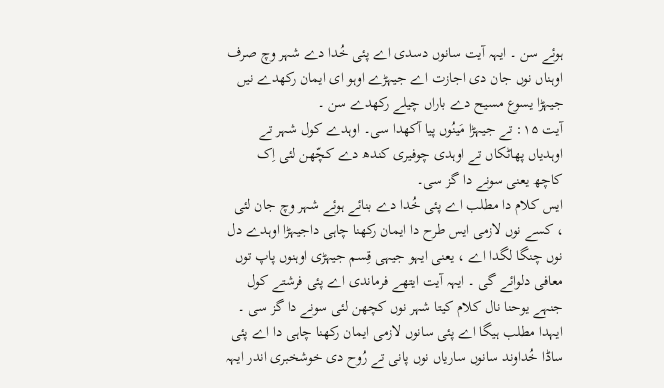ہوئے سن ۔ ایہہ آیت سانوں دسدی اے پئی خُدا دے شہر وچ صرف اوہناں نوں جان دی اجازت اے جیہڑے اوہو ای ایمان رکھدے نیں جیہڑا یسوع مسیح دے باراں چیلے رکھدے سن ۔
آیت ۱۵: تے جیہڑا مَینُوں پیا آکھدا سی۔ اوہدے کول شہر تے اوہدیاں پھاٹکاں تے اوہدی چوفیری کندھ دے کچّھن لئی اِک کاچھ یعنی سونے دا گز سی۔
ایس کلام دا مطلب اے پئی خُدا دے بنائے ہوئے شہر وچ جان لئی ، کسے نوں لازمی ایس طرح دا ایمان رکھنا چاہی داجیہڑا اوہدے دل نوں چنگا لگدا اے ، یعنی ایہو جیہی قِسم جیہڑی اوہنوں پاپ توں معافی دلوائے گی ۔ ایہہ آیت ایتھے فرماندی اے پئی فرشتے کول جنہے یوحنا نال کلام کیتا شہر نوں کچھن لئی سونے دا گز سی ۔ ایہدا مطلب ہیگا اے پئی سانوں لازمی ایمان رکھنا چاہی دا اے پئی ساڈا خُداوند سانوں ساریاں نوں پانی تے رُوح دی خوشخبری اندر ایہہ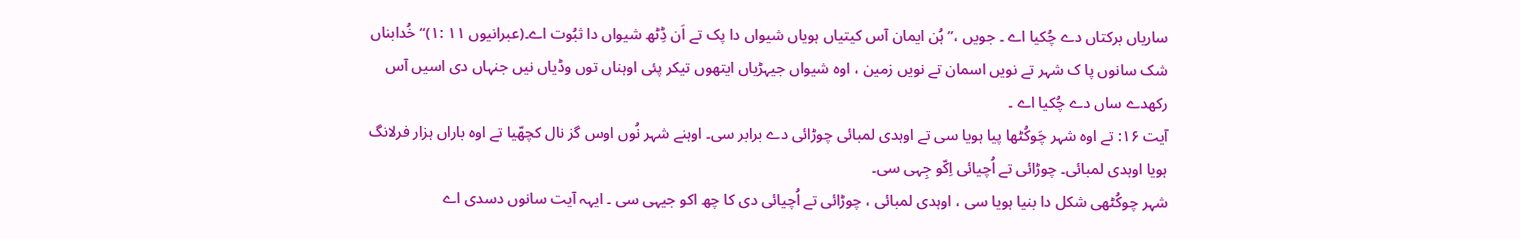ساریاں برکتاں دے چُکیا اے ۔ جویں ،”ہُن ایمان آس کیتیاں ہویاں شیواں دا پک تے اَن ڈِٹھ شیواں دا ثبُوت اے۔(عبرانیوں ۱۱ :۱)“ خُدابناں شک سانوں پا ک شہر تے نویں اسمان تے نویں زمین ، اوہ شیواں جیہڑیاں ایتھوں تیکر پئی اوہناں توں وڈیاں نیں جنہاں دی اسیں آس رکھدے ساں دے چُکیا اے ۔
آیت ۱۶: تے اوہ شہر چَوکُٹھا پیا ہویا سی تے اوہدی لمبائی چوڑائی دے برابر سی۔ اوہنے شہر نُوں اوس گز نال کچھّیا تے اوہ باراں ہزار فرلانگ ہویا اوہدی لمبائی۔ چوڑائی تے اُچیائی اِکّو جِہی سی۔
شہر چوکُٹھی شکل دا بنیا ہویا سی ، اوہدی لمبائی ، چوڑائی تے اُچیائی دی کا چھ اکو جیہی سی ۔ ایہہ آیت سانوں دسدی اے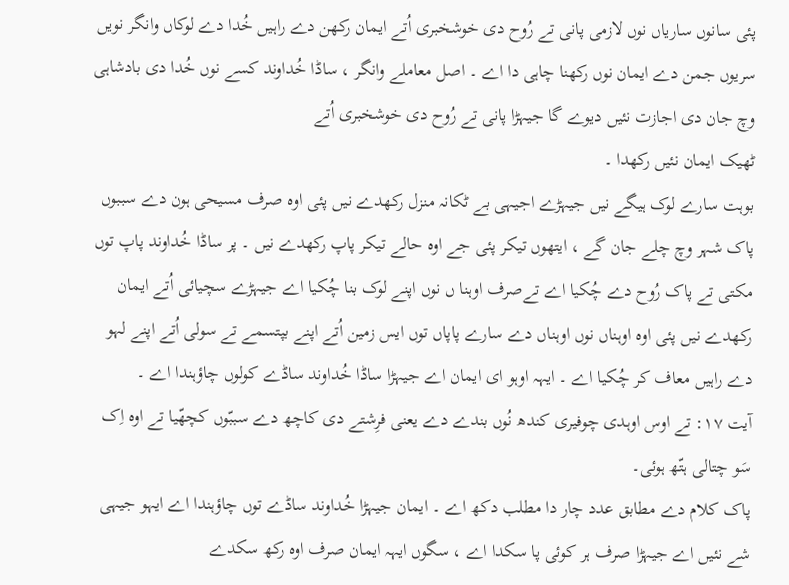پئی سانوں ساریاں نوں لازمی پانی تے رُوح دی خوشخبری اُتے ایمان رکھن دے راہیں خُدا دے لوکاں وانگر نویں سریوں جمن دے ایمان نوں رکھنا چاہی دا اے ۔ اصل معاملے وانگر ، ساڈا خُداوند کسے نوں خُدا دی بادشاہی وچ جان دی اجازت نئیں دیوے گا جیہڑا پانی تے رُوح دی خوشخبری اُتے
ٹھیک ایمان نئیں رکھدا ۔
بوہت سارے لوک ہیگے نیں جیہڑے اجیہی بے ٹکانہ منزل رکھدے نیں پئی اوہ صرف مسیحی ہون دے سببوں پاک شہر وچ چلے جان گے ، ایتھوں تیکر پئی جے اوہ حالے تیکر پاپ رکھدے نیں ۔ پر ساڈا خُداوند پاپ توں مکتی تے پاک رُوح دے چُکیا اے تےصرف اوہنا ں نوں اپنے لوک بنا چُکیا اے جیہڑے سچیائی اُتے ایمان رکھدے نیں پئی اوہ اوہناں نوں اوہناں دے سارے پاپاں توں ایس زمین اُتے اپنے بپتسمے تے سولی اُتے اپنے لہو دے راہیں معاف کر چُکیا اے ۔ ایہہ اوہو ای ایمان اے جیہڑا ساڈا خُداوند ساڈے کولوں چاؤہندا اے ۔
آیت ۱۷: تے اوس اوہدی چوفیری کندھ نُوں بندے دے یعنی فرِشتے دی کاچھ دے سببّوں کچھّیا تے اوہ اِک سَو چتالی ہتّھ ہوئی۔
پاک کلام دے مطابق عدد چار دا مطلب دکھ اے ۔ ایمان جیہڑا خُداوند ساڈے توں چاؤہندا اے ایہو جیہی شے نئیں اے جیہڑا صرف ہر کوئی پا سکدا اے ، سگوں ایہہ ایمان صرف اوہ رکھ سکدے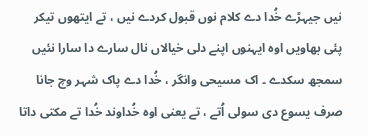نیں جیہڑے خُدا دے کلام نوں قبول کردے نیں ، تے ایتھوں تیکر پئی بھاویں اوہ ایہنوں اپنے دلی خیالاں نال سارے دا سارا نئیں سمجھ سکدے ۔ اک مسیحی وانگر ، خُدا دے پاک شہر وچ جانا صرف یسوع دی سولی اُتے ، تے یعنی اوہ خُداوند خُدا تے مکتی داتا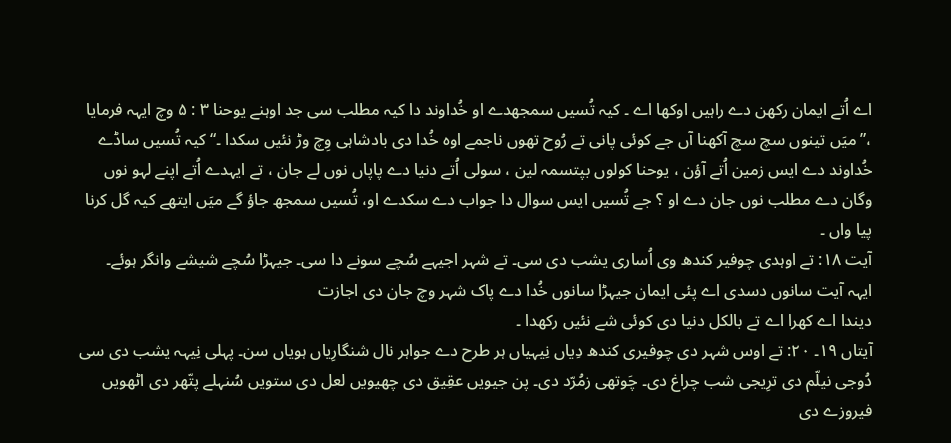اے اُتے ایمان رکھن دے راہیں اوکھا اے ۔ کیہ تُسیں سمجھدے او خُداوند دا کیہ مطلب سی جد اوہنے یوحنا ۳ : ۵ وچ ایہہ فرمایا ،”میَں تینوں سچ سچ آکھنا آں جے کوئی پانی تے رُوح تھوں ناجمے اوہ خُدا دی بادشاہی وِچ وڑ نئیں سکدا ۔“ کیہ تُسیں ساڈے خُداوند دے ایس زمین اُتے آؤن ، یوحنا کولوں بپتسمہ لین ، سولی اُتے دنیا دے پاپاں نوں لے جان ، تے ایہدے اُتے اپنے لہو نوں وگان دے مطلب نوں جان دے او ؟ جے تُسیں ایس سوال دا جواب دے سکدے او، تُسیں سمجھ جاؤ گے میَں ایتھے کیہ گل کرنا پیا واں ۔
آیت ۱۸: تے اوہدی چوفیر کندھ وی اُساری یشب دی سی۔ تے شہر اجیہے سُچے سونے دا سی۔ جیہڑا سُچے شیشے وانگر ہوئے۔
ایہہ آیت سانوں دسدی اے پئی ایمان جیہڑا سانوں خُدا دے پاک شہر وچ جان دی اجازت
دیندا اے کھرا اے تے بالکل دنیا دی کوئی شے نئیں رکھدا ۔
آیتاں ۱۹۔ ۲۰: تے اوس شہر دی چوفیری کندھ دِیاں نِیہیاں ہر طرح دے جواہر نال شنگارِیاں ہویاں سن۔ پہلی نِیہہ یشب دی سی دُوجی نیلّم دی ترِیجی شب چراغ دی۔ چَوتھی زمُرّد دی۔ پن جیویں عقِیق دی چھیویں لعل دی ستویں سُنہلے پتّھر دی اٹھویں فیروزے دی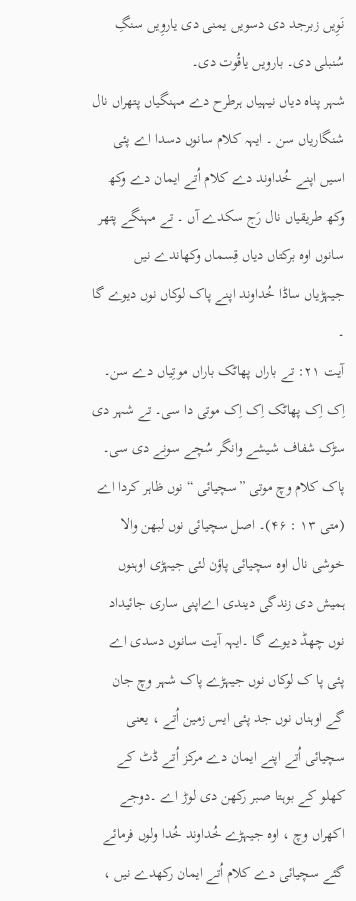نَوِیں زبرجد دی دسویں یمنی دی یاروِیں سنگِ سُنبلی دی۔ بارویں یاقُوت دی۔
شہر پناہ دیاں نیہیاں ہرطرح دے مہنگیاں پتھراں نال شنگاریاں سن ۔ ایہہ کلام سانوں دسدا اے پئی اسیں اپنے خُداوند دے کلام اُتے ایمان دے وکھ وکھ طریقیاں نال رَج سکدے آں ۔ تے مہنگے پتھر سانوں اوہ برکتاں دیاں قِسماں وکھاندے نیں جیہڑیاں ساڈا خُداوند اپنے پاک لوکاں نوں دیوے گا ۔
آیت ۲۱: تے باراں پھاٹک باراں موتِیاں دے سن۔ اِک اِک پھاٹک اِک اِک موتی دا سی۔ تے شہر دی سڑک شفاف شیشے وانگر سُچے سونے دی سی۔
پاک کلام وچ موتی ”سچیائی “ نوں ظاہر کردا اے (متی ۱۳ : ۴۶)۔ اصل سچیائی نوں لبھن والا خوشی نال اوہ سچیائی پاؤن لئی جیہڑی اوہنوں ہمیش دی زندگی دیندی اےاپنی ساری جائیداد نوں چھڈ دیوے گا ۔ایہہ آیت سانوں دسدی اے پئی پا ک لوکاں نوں جیہڑے پاک شہر وچ جان گے اوہناں نوں جد پئی ایس زمین اُتے ، یعنی سچیائی اُتے اپنے ایمان دے مرکز اُتے ڈٹ کے کھلو کے بوہتا صبر رکھن دی لوڑ اے ۔دوجے اکھراں وچ ، اوہ جیہڑے خُداوند خُدا ولوں فرمائے گئے سچیائی دے کلام اُتے ایمان رکھدے نیں ،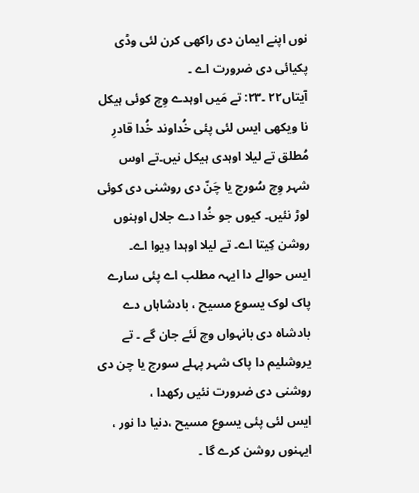نوں اپنے ایمان دی راکھی کرن لئی وڈی پکیائی دی ضرورت اے ۔
آیتاں۲۲ ۔۲۳: تے مَیں اوہدے وِچ کوئی ہیکل نا ویکھی ایس لئی پئی خُداوند خُدا قادرِ مُطلق تے لیلا اوہدی ہیکل نیں۔تے اوس شہر وِچ سُورج یا چَنّ دی روشنی دی کوئی لوڑ نئیں۔ کیوں جو خُدا دے جلال اوہنوں روشن کِیتا اے۔ تے لیلا اوہدا دِیوا اے۔
ایس حوالے دا ایہہ مطلب اے پئی سارے پاک لوک یسوع مسیح ، بادشاہاں دے بادشاہ دی بانہواں وچ لَئے جان گے ۔ تے یروشلیم دا پاک شہر پہلے سورج یا چن دی روشنی دی ضرورت نئیں رکھدا ،
ایس لئی پئی یسوع مسیح ،دنیا دا نور ، ایہنوں روشن کرے گا ۔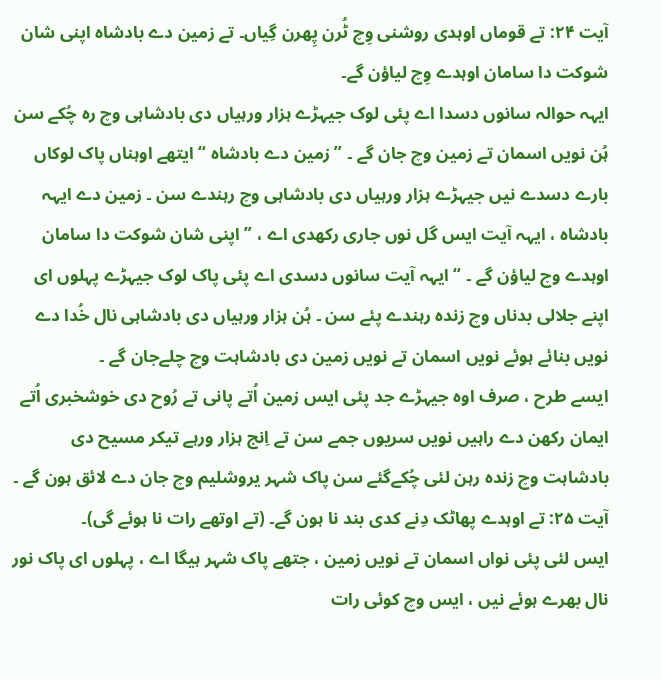آیت ۲۴: تے قوماں اوہدی روشنی وِچ ٹُرن پِھرن گِیاں۔ تے زمین دے بادشاہ اپنی شان شوکت دا سامان اوہدے وِچ لیاؤن گے۔
ایہہ حوالہ سانوں دسدا اے پئی لوک جیہڑے ہزار ورہیاں دی بادشاہی وچ رہ چُکے سن ہُن نویں اسمان تے زمین وچ جان گے ۔ ”زمین دے بادشاہ “ ایتھے اوہناں پاک لوکاں بارے دسدے نیں جیہڑے ہزار ورہیاں دی بادشاہی وچ رہندے سن ۔ زمین دے ایہہ بادشاہ ، ایہہ آیت ایس گل نوں جاری رکھدی اے ، ” اپنی شان شوکت دا سامان اوہدے وچ لیاؤن گے ۔ “ ایہہ آیت سانوں دسدی اے پئی پاک لوک جیہڑے پہلوں ای اپنے جلالی بدناں وچ زندہ رہندے پئے سن ۔ ہُن ہزار ورہیاں دی بادشاہی نال خُدا دے نویں بنائے ہوئے نویں اسمان تے نویں زمین دی بادشاہت وچ چلےجان گے ۔
ایسے طرح ، صرف اوہ جیہڑے جد پئی ایس زمین اُتے پانی تے رُوح دی خوشخبری اُتے ایمان رکھن دے راہیں نویں سریوں جمے سن تے اِنج ہزار ورہے تیکر مسیح دی بادشاہت وچ زندہ رہن لئی چُکےگئے سن پاک شہر یروشلیم وچ جان دے لائق ہون گے ۔
آیت ۲۵: تے اوہدے پھاٹک دِنے کدی بند نا ہون گے۔ (تے اوتھے رات نا ہوئے گی)۔
ایس لئی پئی نواں اسمان تے نویں زمین ، جتھے پاک شہر ہیگا اے ، پہلوں ای پاک نور نال بھرے ہوئے نیں ، ایس وچ کوئی رات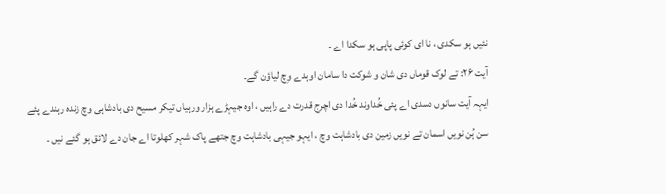نئیں ہو سکدی ، نا ای کوئی پاپی ہو سکدا اے ۔
آیت ۲۶: تے لوک قوماں دی شان و شوکت دا سامان اوہدے وِچ لیاؤن گے۔
ایہہ آیت سانوں دسدی اے پئی خُداوند خُدا دی اچرج قدرت دے راہیں ، اوہ جیہڑے ہزار ورہیاں تیکر مسیح دی بادشاہی وچ زندہ رہندے پئے سن ہُن نویں اسمان تے نویں زمین دی بادشاہت وچ ، ایہو جیہی بادشاہت وچ جتھے پاک شہر کھلوتا اے جان دے لائق ہو گئے نیں ۔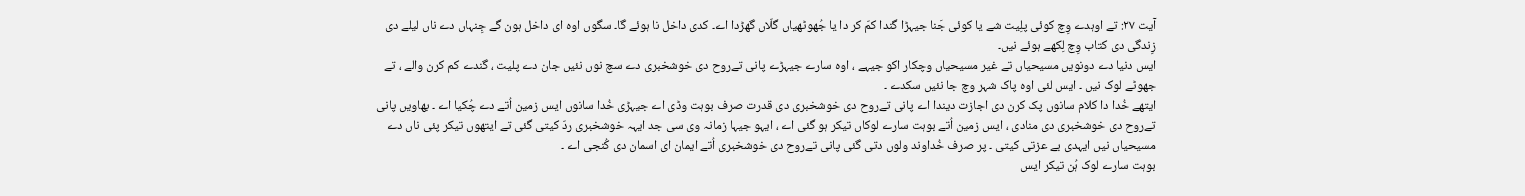آیت ۲۷: تے اوہدے وِچ کوئی پلِیت شے یا کوئی جَنا جیہڑا گندا کمّ کر دا یا جُھوٹھیاں گلّاں گھڑدا اے۔ کدی داخل نا ہوئے گا۔ سگوں اوہ ای داخل ہون گے جِنہاں دے ناں لیلے دی زِندگی دی کتاب وِچ لِکھے ہوئے نیں۔
ایس دنیا دے دونویں مسیحیاں تے غیر مسیحیاں وچکار اکو جیہے ، اوہ سارے جیہڑے پانی تےروح دی خوشخبری دے سچ نوں نئیں جان دے پلیت ، گندے کم کرن والے ، تے جھوٹے لوک نیں ۔ ایس لئی اوہ پاک شہر وچ جا نئیں سکدے ۔
ایتھے خُدا دا کلام سانوں پک کرن دی اجازت دیندا اے پانی تےروح دی خوشخبری دی قدرت صرف بوہت وڈی اے جیہڑی خُدا سانوں ایس زمین اُتے دے چُکیا اے ۔ بھاویں پانی تےروح دی خوشخبری دی منادی ، ایس زمین اُتے بوہت سارے لوکاں تیکر ہو گئی اے ، ایہو جیہا زمانہ وی سی جد ایہہ خوشخبری ردّ کیتی گئی تے ایتھوں تیکر پئی ناں دے مسیحیاں نیں ایہدی بے عزتی کیتی ۔ پر صرف خُداوند ولوں دتی گئی پانی تےروح دی خوشخبری اُتے ایمان ای اسمان دی کُنجی اے ۔
بوہت سارے لوک ہُن تیکر ایس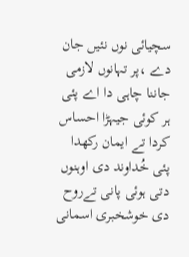سچیائی نوں نئیں جان دے ،پر تہانوں لازمی جاننا چاہی دا اے پئی ہر کوئی جیہڑا احساس کردا تے ایمان رکھدا پئی خُداوند دی اوہنوں دتی ہوئی پانی تےروح دی خوشخبری اسمانی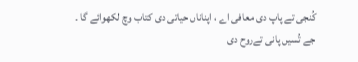کُنجی تے پاپ دی معافی اے ، اپناناں حیاتی دی کتاب وچ لکھوائے گا ۔
جے تُسیں پانی تےروح دی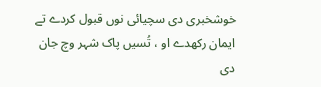خوشخبری دی سچیائی نوں قبول کردے تے ایمان رکھدے او ، تُسیں پاک شہر وچ جان دی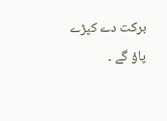برکت دے کپڑے پاؤ گے ۔